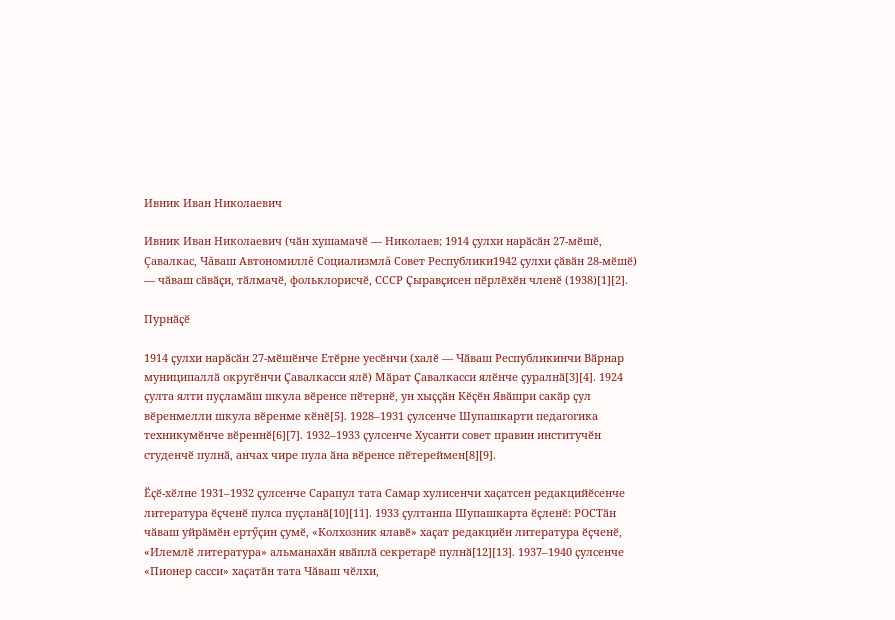Ивник Иван Николаевич

Ивник Иван Николаевич (чӑн хушамачӗ — Николаев; 1914 ҫулхи нарӑсӑн 27-мӗшӗ, Çавалкас, Чăваш Автономиллĕ Социализмлă Совет Республики1942 ҫулхи ҫӑвӑн 28-мӗшӗ) — чӑваш сӑвӑҫи, тӑлмачӗ, фольклорисчӗ, СССР Ҫыравҫисен пӗрлӗхӗн членӗ (1938)[1][2].

Пурнӑҫӗ

1914 ҫулхи нарӑсӑн 27-мӗшӗнче Етӗрне уесӗнчи (халӗ — Чӑваш Республикинчи Вӑрнар муниципаллӑ округӗнчи Ҫавалкасси ялӗ) Мӑрат Ҫавалкасси ялӗнче ҫуралнӑ[3][4]. 1924 ҫулта ялти пуҫламӑш шкула вӗренсе пӗтернӗ, ун хыҫҫӑн Кӗҫӗн Явӑшри сакӑр ҫул вӗренмелли шкула вӗренме кӗнӗ[5]. 1928–1931 ҫулсенче Шупашкарти педагогика техникумӗнче вӗреннӗ[6][7]. 1932–1933 ҫулсенче Хусанти совет правин институчӗн студенчӗ пулнӑ, анчах чире пула ӑна вӗренсе пӗтереймен[8][9].

Ӗҫӗ-хӗлне 1931–1932 ҫулсенче Сарапул тата Самар хулисенчи хаҫатсен редакцийӗсенче литература ӗҫченӗ пулса пуҫланӑ[10][11]. 1933 ҫултанпа Шупашкарта ӗҫленӗ: РОСТӑн чӑваш уйрӑмӗн ертӳҫин ҫумӗ, «Колхозник ялавӗ» хаҫат редакциӗн литература ӗҫченӗ, «Илемлӗ литература» альманахӑн явӑплӑ секретарӗ пулнӑ[12][13]. 1937–1940 ҫулсенче «Пионер сасси» хаҫатӑн тата Чӑваш чӗлхи,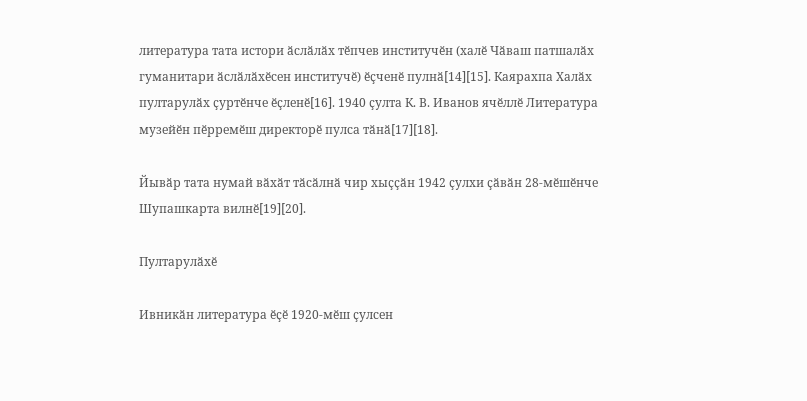литература тата истори ӑслӑлӑх тӗпчев институчӗн (халӗ Чӑваш патшалӑх гуманитари ӑслӑлӑхӗсен институчӗ) ӗҫченӗ пулнӑ[14][15]. Каярахпа Халӑх пултарулӑх ҫуртӗнче ӗҫленӗ[16]. 1940 ҫулта К. В. Иванов ячӗллӗ Литература музейӗн пӗрремӗш директорӗ пулса тӑнӑ[17][18].

Йывӑр тата нумай вӑхӑт тӑсӑлнӑ чир хыҫҫӑн 1942 ҫулхи ҫӑвӑн 28-мӗшӗнче Шупашкарта вилнӗ[19][20].

Пултарулӑхӗ

Ивникӑн литература ӗҫӗ 1920-мӗш ҫулсен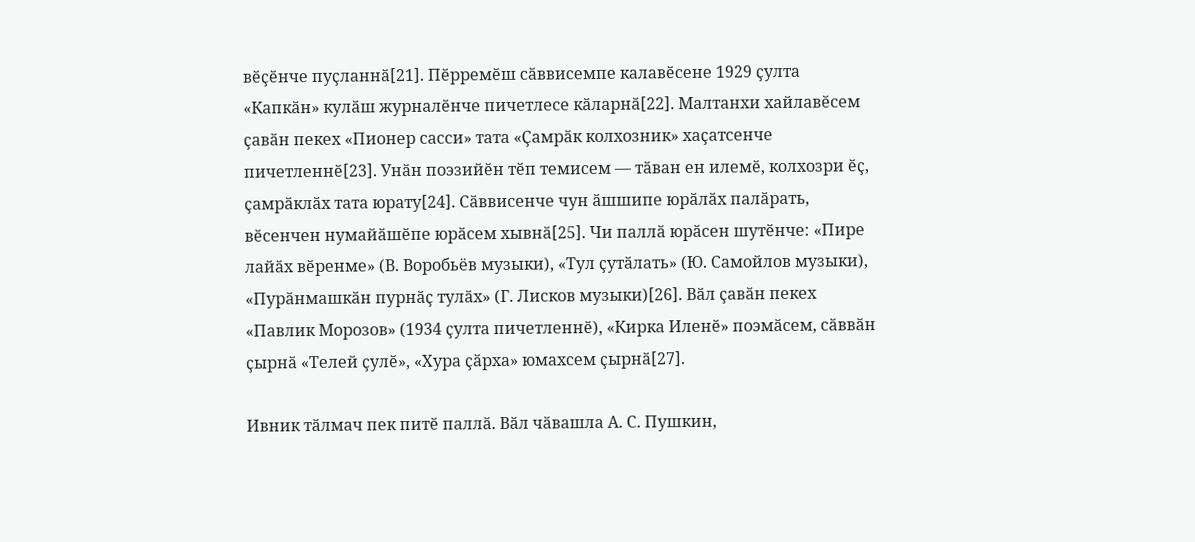вӗҫӗнче пуҫланнӑ[21]. Пӗрремӗш сӑввисемпе калавӗсене 1929 ҫулта «Капкӑн» кулӑш журналӗнче пичетлесе кӑларнӑ[22]. Малтанхи хайлавӗсем ҫавӑн пекех «Пионер сасси» тата «Ҫамрӑк колхозник» хаҫатсенче пичетленнӗ[23]. Унӑн поэзийӗн тӗп темисем — тӑван ен илемӗ, колхозри ӗҫ, ҫамрӑклӑх тата юрату[24]. Сӑввисенче чун ӑшшипе юрӑлӑх палӑрать, вӗсенчен нумайӑшӗпе юрӑсем хывнӑ[25]. Чи паллӑ юрӑсен шутӗнче: «Пире лайӑх вӗренме» (В. Воробьёв музыки), «Тул ҫутӑлать» (Ю. Самойлов музыки), «Пурӑнмашкӑн пурнӑҫ тулӑх» (Г. Лисков музыки)[26]. Вӑл ҫавӑн пекех «Павлик Морозов» (1934 ҫулта пичетленнӗ), «Кирка Иленӗ» поэмӑсем, сӑввӑн ҫырнӑ «Телей ҫулӗ», «Хура ҫӑрха» юмахсем ҫырнӑ[27].

Ивник тӑлмач пек питӗ паллӑ. Вӑл чӑвашла А. С. Пушкин,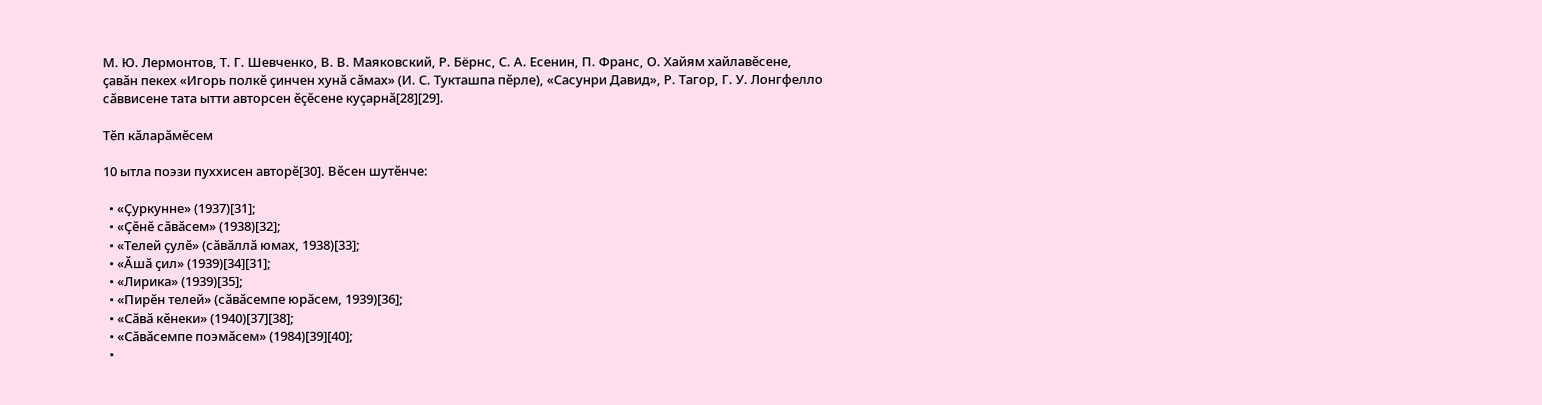М. Ю. Лермонтов, Т. Г. Шевченко, В. В. Маяковский, Р. Бёрнс, С. А. Есенин, П. Франс, О. Хайям хайлавӗсене, ҫавӑн пекех «Игорь полкӗ ҫинчен хунӑ сӑмах» (И. С. Тукташпа пӗрле), «Сасунри Давид», Р. Тагор, Г. У. Лонгфелло сӑввисене тата ытти авторсен ӗҫӗсене куҫарнӑ[28][29].

Тӗп кӑларӑмӗсем

10 ытла поэзи пуххисен авторӗ[30]. Вӗсен шутӗнче:

  • «Ҫуркунне» (1937)[31];
  • «Ҫӗнӗ сӑвӑсем» (1938)[32];
  • «Телей ҫулӗ» (сӑвӑллӑ юмах, 1938)[33];
  • «Ӑшӑ ҫил» (1939)[34][31];
  • «Лирика» (1939)[35];
  • «Пирӗн телей» (сӑвӑсемпе юрӑсем, 1939)[36];
  • «Сӑвӑ кӗнеки» (1940)[37][38];
  • «Сӑвӑсемпе поэмӑсем» (1984)[39][40];
  •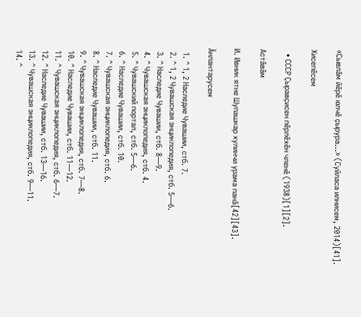«Сывлӑм йӗрӗ юлчӗ ҫырура…» (Суйласа илнисем, 2014)[41].

Хисепӗсем

  • СССР Ҫыравҫисен пӗрлӗхӗн членӗ (1938)[1][2].

Астӑвӑм

И. Ивник ятне Шупашкар хулинчи урама панӑ[42][43].

Ӑнлантарусем

  1. ^ 1, 2 Наследие Чувашии, стб. 7.
  2. ^ 1, 2 Чувашская энциклопедия, стб. 5—6.
  3. ^ Наследие Чувашии, стб. 8—9.
  4. ^ Чувашская энциклопедия, стб. 4.
  5. ^ Чувашский портал, стб. 5—6.
  6. ^ Наследие Чувашии, стб. 10.
  7. ^ Чувашская энциклопедия, стб. 6.
  8. ^ Наследие Чувашии, стб. 11.
  9. ^ Чувашская энциклопедия, стб. 7—8.
  10. ^ Наследие Чувашии, стб. 11—12.
  11. ^ Чувашская энциклопедия, стб. 6—7.
  12. ^ Наследие Чувашии, стб. 13—16.
  13. ^ Чувашская энциклопедия, стб. 9—11.
  14. ^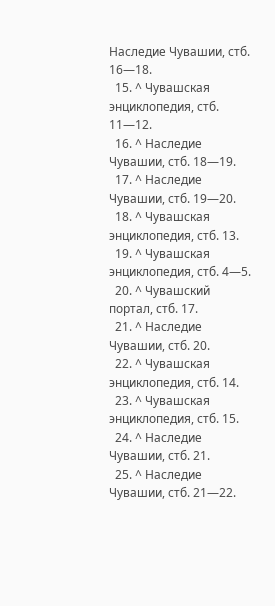Наследие Чувашии, стб. 16—18.
  15. ^ Чувашская энциклопедия, стб. 11—12.
  16. ^ Наследие Чувашии, стб. 18—19.
  17. ^ Наследие Чувашии, стб. 19—20.
  18. ^ Чувашская энциклопедия, стб. 13.
  19. ^ Чувашская энциклопедия, стб. 4—5.
  20. ^ Чувашский портал, стб. 17.
  21. ^ Наследие Чувашии, стб. 20.
  22. ^ Чувашская энциклопедия, стб. 14.
  23. ^ Чувашская энциклопедия, стб. 15.
  24. ^ Наследие Чувашии, стб. 21.
  25. ^ Наследие Чувашии, стб. 21—22.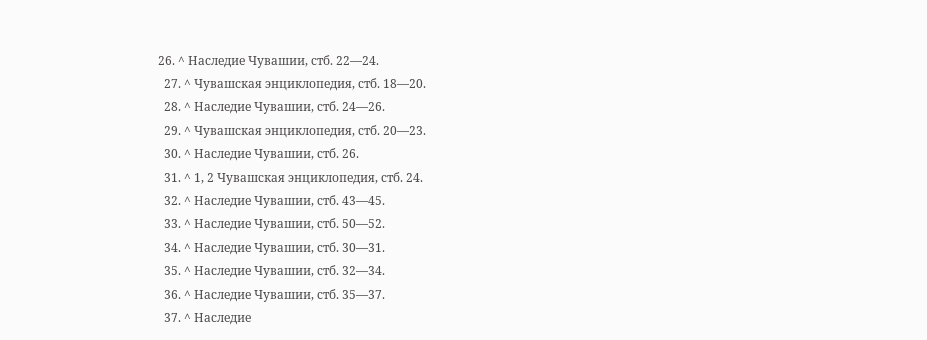26. ^ Наследие Чувашии, стб. 22—24.
  27. ^ Чувашская энциклопедия, стб. 18—20.
  28. ^ Наследие Чувашии, стб. 24—26.
  29. ^ Чувашская энциклопедия, стб. 20—23.
  30. ^ Наследие Чувашии, стб. 26.
  31. ^ 1, 2 Чувашская энциклопедия, стб. 24.
  32. ^ Наследие Чувашии, стб. 43—45.
  33. ^ Наследие Чувашии, стб. 50—52.
  34. ^ Наследие Чувашии, стб. 30—31.
  35. ^ Наследие Чувашии, стб. 32—34.
  36. ^ Наследие Чувашии, стб. 35—37.
  37. ^ Наследие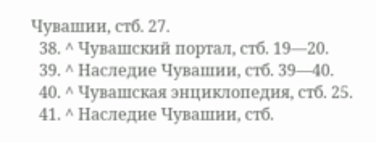Чувашии, стб. 27.
  38. ^ Чувашский портал, стб. 19—20.
  39. ^ Наследие Чувашии, стб. 39—40.
  40. ^ Чувашская энциклопедия, стб. 25.
  41. ^ Наследие Чувашии, стб.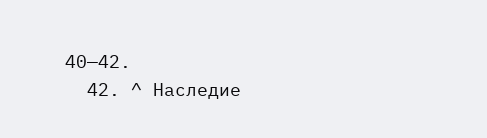40—42.
  42. ^ Наследие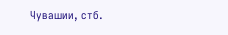Чувашии, стб.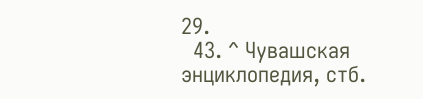29.
  43. ^ Чувашская энциклопедия, стб.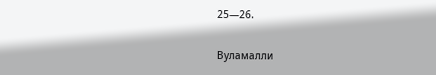25—26.

Вуламалли